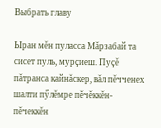Выбрать главу

Ыран мĕн пуласса Мăрзабай та сисет пуль, мурçиеш. Пуçĕ пăтранса кайнăскер, вăл пĕчченех шалти пӳлĕмре пĕчĕккĕн-пĕчеккĕн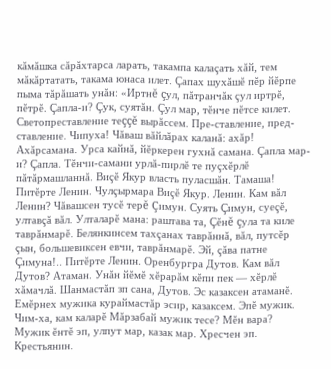кăмăшка сăрăхтарса ларать, такампа калаçать хăй, тем мăкăртатать, такама юнаса илет. Çапах шухăшĕ пĕр йĕрпе пыма тăрăшать унăн: «Иртнĕ çул, пăтранчăк çул иртрĕ, пĕтрĕ. Çапла-и? Çук, суятăн. Çул мар, тĕнче пĕтсе килет. Светопреставление теççĕ вырăссем. Пре-ставление, пред-ставление. Чипуха! Чăваш вăйлăрах каланă: ахăр! Ахăрсамана. Урса кайнă, йĕркерен гухнă самана. Çапла мар-и? Çапла. Тĕнчи-самани урлă-пирлĕ те пуçхĕрлĕ пăтăрмашланнă. Виçĕ Якур власть пуласшăн. Тамаша! Питĕрте Ленин. Чулçырмара Виçĕ Якур. Ленин. Кам вăл Ленин? Чăвашсен тусĕ терĕ Çимун. Суять Çимун, суеçĕ, ултавçă вăл. Улталарĕ мана: раштава та, Çĕнĕ çула та киле таврăнмарĕ. Белянкинсем тахçанах таврăннă, вăл, путсĕр çын, большевиксен евчи, таврăнмарĕ. Эй, çăва патне Çимуна!.. Питĕрте Ленин. Оренбургра Дутов. Кам вăл Дутов? Атаман. Унăн йĕмĕ хĕрарăм кĕпи пек — хĕрлĕ хăмачлă. Шанмастăп зп сана, Дутов. Эс казаксен атаманĕ. Емĕрнех мужика кураймастăр эсир, казаксем. Эпĕ мужик. Чим-ха, кам каларĕ Мăрзабай мужик тесе? Мĕн вара? Мужик ĕнтĕ эп, улпут мар, казак мар. Хресчен эп. Крестьянин.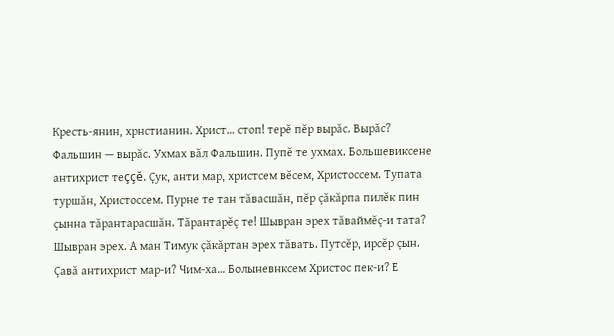Кресть-янин, хрнстианин. Христ… стоп! терĕ пĕр вырăс. Вырăс? Фальшин — вырăс. Ухмах вăл Фальшин. Пупĕ те ухмах. Большевиксене антихрист теççĕ. Çук, анти мар, христсем вĕсем, Христоссем. Тупата туршăн, Христоссем. Пурне те тан тăвасшăн, пĕр çăкăрпа пилĕк пин çынна тăрантарасшăн. Тăрантарĕç те! Шывран эрех тăваймĕç-и тата? Шывран эрех. А ман Тимук çăкăртан эрех тăвать. Путсĕр, ирсĕр çын. Çавă антихрист мар-и? Чим-ха… Болыневнксем Христос пек-и? Е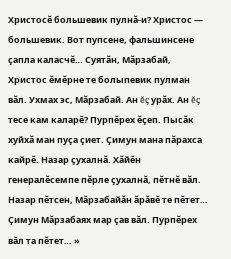Христосĕ большевик пулнă-и? Христос — большевик. Вот пупсене, фальшинсене çапла каласчĕ… Суятăн, Мăрзабай, Христос ĕмĕрне те болыпевик пулман вăл. Ухмах эс, Мăрзабай. Ан ĕç урăх. Ан ĕç тесе кам каларĕ? Пурпĕрех ĕçеп. Пысăк хуйхă ман пуçа çиет. Çимун мана пăрахса кайрĕ. Назар çухалнă. Хăйĕн генералĕсемпе пĕрле çухалнă, пĕтнĕ вăл. Назар пĕтсен, Мăрзабайăн ăрăвĕ те пĕтет… Çимун Мăрзабаях мар çав вăл. Пурпĕрех вăл та пĕтет… »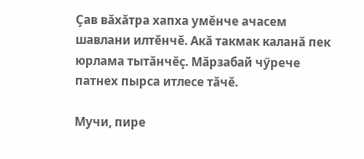Çав вăхăтра хапха умĕнче ачасем шавлани илтĕнчĕ. Акă такмак каланă пек юрлама тытăнчĕç. Мăрзабай чӳрече патнех пырса итлесе тăчĕ.

Мучи, пире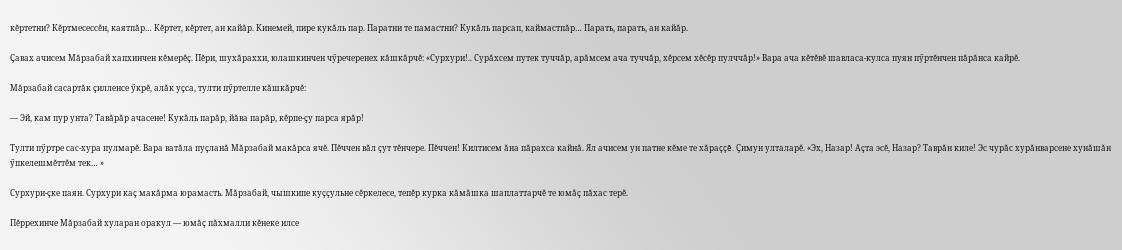кĕртетни? Кĕртмесессĕн, каятпăр… Кĕртет, кĕртет, ан кайăр. Кинемей, пире кукăль пар. Паратни те памастни? Кукăль парсап, каймастпăр… Парать, парать, ан кайăр.

Çавах ачисем Мăрзабай хапхинчен кĕмерĕç. Пĕри, шухăраххи, юлашкинчен чӳречеренех кăшкăрчĕ: «Сурхури!.. Сурăхсем путек туччăр, арăмсем ача туччăр, хĕрсем хĕсĕр пулччăр!» Вара ача кĕтĕвĕ шавласа-кулса пуян пӳртĕнчен пăрăнса кайрĕ.

Мăрзабай сасартăк çилленсе ӳкрĕ, алăк уçса, тулти пӳртелле кăшкăрчĕ:

— Эй, кам пур унта? Тавăрăр ачасене! Кукăль парăр, йăва парăр, кĕрпе-çу парса ярăр!

Тулти пӳртре сас-хура пулмарĕ. Вара ватăла пуçланă Мăрзабай макăрса ячĕ. Пĕччен вăл çут тĕнчере. Пĕччен! Килтисем ăна пăрахса кайнă. Ял ачисем ун патне кĕме те хăраççĕ. Çимун улталарĕ. «Эх, Назар! Аçта эсĕ, Назар? Таврăн киле! Эс чурăс хурăнварсене хунăшăн ӳпкелешмĕттĕм тек… »

Сурхури-çке паян. Сурхури каç макăрма юрамасть. Мăрзабай, чышкипе куççульне сĕркелесе, тепĕр курка кăмăшка шаплаттарчĕ те юмăç пăхас терĕ.

Пĕррехинче Мăрзабай хуларан оракул — юмăç пăхмалли кĕнеке илсе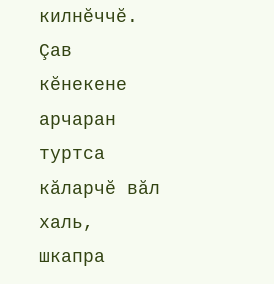килнĕччĕ. Çав кĕнекене арчаран туртса кăларчĕ вăл халь, шкапра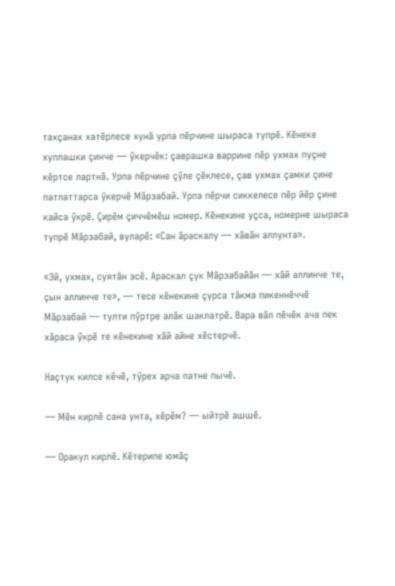тахçанах хатĕрлесе хунă урпа пĕрчине шыраса тупрĕ. Кĕнеке хуплашки çинче — ӳкерчĕк: çаврашка варрине пĕр ухмах пуçне кĕртсе лартнă. Урпа пĕрчине çӳле çĕклесе, çав ухмах çамки çине патлаттарса ӳкерчĕ Мăрзабай. Урпа пĕрчи сиккелесе пĕр йĕр çине кайса ӳкрĕ. Çирĕм çиччĕмĕш номер. Кĕнекине уçса, номерне шыраса тупрĕ Мăрзабай, вуларĕ: «Сан ăраскалу — хăвăн аллунта».

«Эй, ухмах, суятăн эсĕ. Араскал çук Мăрзабайăн — хăй аллинче те, çын аллинче те», — тесе кĕнекине çурса тăкма пикеннĕччĕ Мăрзабай — тулти пӳртре алăк шаклатрĕ. Вара вăл пĕчĕк ача пек хăраса ӳкрĕ те кĕнекине хăй айне хĕстерчĕ.

Наçтук килсе кĕчĕ, тӳрех арча патне пычĕ.

— Мĕн кирлĕ сана унта, хĕрĕм? — ыйтрĕ ашшĕ.

— Оракул кирлĕ. Кĕтерипе юмăç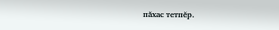пăхас тетпĕр.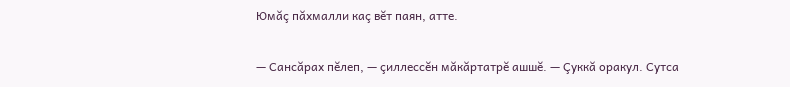Юмăç пăхмалли каç вĕт паян, атте.

— Сансăрах пĕлеп, — çиллессĕн мăкăртатрĕ ашшĕ. — Çуккă оракул. Сутса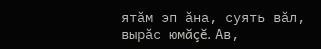ятăм эп ăна, суять вăл, вырăс юмăçĕ. Ав,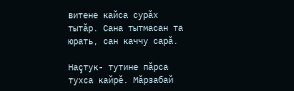витене кайса сурăх тытăр. Сана тытмасан та юрать, сан каччу сарă.

Наçтук- тутине пăрса тухса кайрĕ. Мăрзабай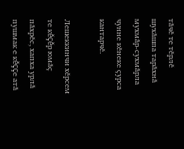тăчĕ те тĕрлĕ шухăшпа тарăхнă мухмăр-сухмăрла чунне кĕнеке çурса кантарчĕ.

Лешеккинчи хĕрсем те кĕçĕр юмăç пăхрĕс, хапха урлă пушмак е кĕççе атă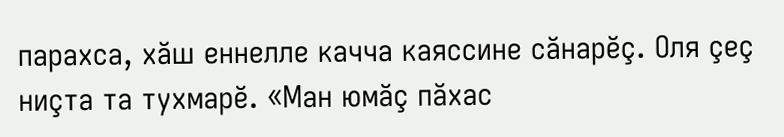парахса, хăш еннелле качча каяссине сăнарĕç. Оля çеç ниçта та тухмарĕ. «Ман юмăç пăхас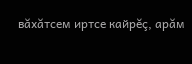вăхăтсем иртсе кайрĕç, арăм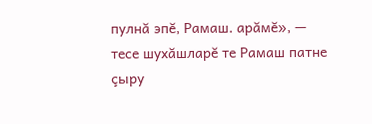пулнă эпĕ, Рамаш. арăмĕ», — тесе шухăшларĕ те Рамаш патне çыру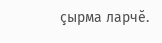çырма ларчĕ.